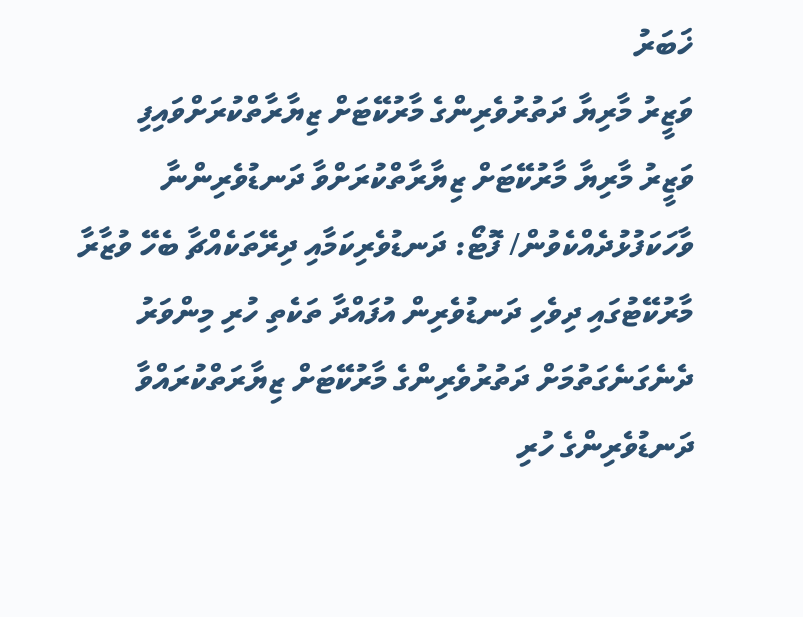ޚަބަރު
ވަޒީރު މާރިޔާ ދަތުރުވެރިންގެ މާރުކޭޓަށް ޒިޔާރާތްކުރަށްވައިފި
ވަޒީރު މާރިޔާ މާރުކޭޓަށް ޒިޔާރާތްކުރަށްވާ ދަނޑުވެރިންނާ ވާހަކަފުޅުދެއްކެވުން/ ފޮޓޯ: ދަނޑުވެރިކަމާއި ދިރޭތަކެއްޗާ ބެހޭ ވުޒާރާ
މާރުކޭޓުގައި ދިވެހި ދަނޑުވެރިން އުފައްދާ ތަކެތި ހުރި މިންވަރު ދެނެގަނެގަތުމަށް ދަތުރުވެރިންގެ މާރުކޭޓަށް ޒިޔާރަތްކުރައްވާ ދަނޑުވެރިންގެ ހުރި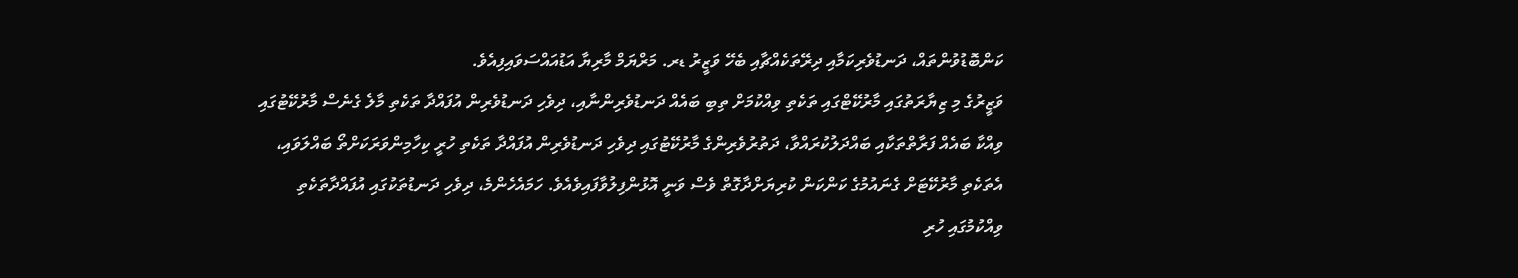ކަންބޮޑުވުންތައް، ދަނޑުވެރިކަމާއި ދިރޭތަކެއްޗާއި ބެހޭ ވަޒީރު ޑރ. މަރްޔަމް މާރިޔާ އަޑުއައްސަވައިފިއެވެ.
ވަޒީރުގެ މި ޒިޔާރަތުގައި މާރުކޭޓްގައި ތަކެތި ވިއްކުމަށް ތިބި ބައެއް ދަނޑުވެރިންނާއި، ދިވެހި ދަނޑުވެރިން އުފައްދާ ތަކެތި މާލެ ގެނެސް މާރުކޭޓުގައި ވިއްކާ ބައެއް ފަރާތްތަކާއި ބައްދަލުކުރައްވާ، ދަތުރުވެރިންގެ މާރުކޭޓުގައި ދިވެހި ދަނޑުވެރިން އުފައްދާ ތަކެތި ހުރީ ކިހާމިންވަރަކަށްތޯ ބައްލަވައި، އެތަކެތި މާރުކޭޓަށް ގެނައުމުގެ ކަންކަން ކުރިޔަށްދާގޮތް ވެސް ވަނީ އޮޅުންފިލުވާފައިވެއެވެ. ހަމައެހެންމެ، ދިވެހި ދަނޑުތަކުގައި އުފައްދާތަކެތި ވިއްކުމުގައި ހުރި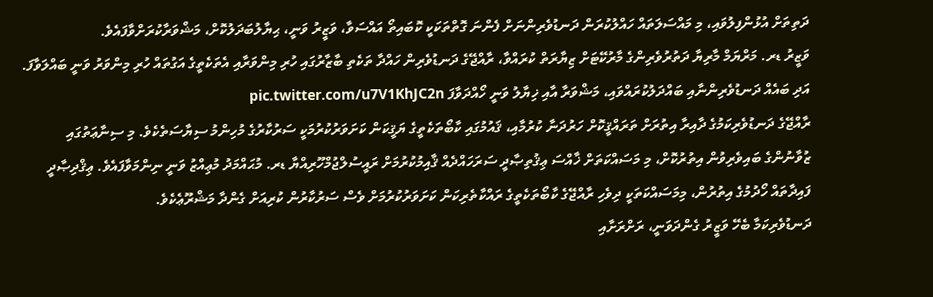ދަތިތަށް އުޅުންފިލުވައި، މި މައްސަލަތައް ހައްލުކުރަން ދަނޑުވެރިންނަށް ފެންނަ ގޮތްތަކަކީ ކޮބައިތޯ އައްސަވާ، ވަޒީރު ވަނީ، ޙިޔާލުބަދަލުކޮށް، މަޝްވަރާކުރަށްވާފައެވެ.
ވަޒީރު ޑރ. މަރްޔަމް މާރިޔާ ދަތުރުވެރިންގެ މާރުކޭޓަށް ޒިޔާރަތް ކުރައްވާ، ރާއްޖޭގެ ދަނޑުވެރިން ހައްދާ ތަކެތި ބާޒާރުގައި ހުރި މިންވަރާއި އެތަކެތީގެ އަގުތައް ހުރި މިންވަރު ވަނީ ބައްލަވާފަ. އަދި ބައެއް ދަނޑުވެރިންނާއި ބައްދަލުކުރައްވައި، މަޝްވަރާ އާއި ޚިޔާލު ވަނީ ހޯއްދަވާފަ pic.twitter.com/u7V1KhJC2n
ރާއްޖޭގެ ދަނޑުވެރިކަމުގެ ދާއިރާ އިތުރަށް ތަރައްޤީކޮށް ހަރުދަނާ ކުރުމާއި، ޤައުމުގައި ކާބޯތަކެތީގެ ޔަޤީކަން ކަށަވަރުކުރުމަކީ ސަރުކާރުގެ މުހިންމު ސިޔާސަތެކެވެ. މި ސިނާޢަތުގައި ޒުވާނުންގެ ބައިވެރިވުން އިތުރުކޮށް، މި މަސައްކަތަށް ޚާއްސަ ޢިޤުތިޞާދީ ސަރަހައްދެއް ޤާއިމުކުރުމަށް ރައީސުލްޖުމްހޫރިއްޔާ ޑރ. މުޙައްމަދު މުޢިއްޒު ވަނީ ނިންމަވާފައެވެ. ޢިޤްދިޞާދީ ފައިދާތައް ހޯދުމުގެ އިތުރުން، މިމަސައްކަތަކީ ދިވެހި ރާއްޖޭގެ ކާބޯތަކެތީގެ ރައްކާތެރިކަން ކަށަވަރުކުރުމަށް ވެސް ސަރުކާރުން ކުރިއަށް ގެންދާ މަޝްރޫޢެކެވެ.
ދަނޑުވެރިކަމާ ބެހޭ ވަޒީރު ގެންދަވަނީ، ރަށްރަށާއި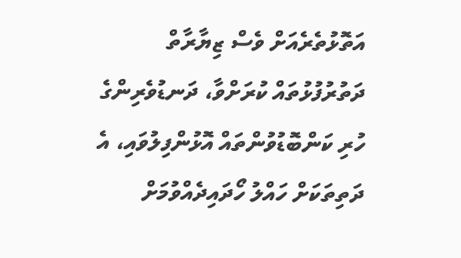އަތޮޅުތެރެއަށް ވެސް ޒިޔާރާތް ދަތުރުފުޅުތައް ކުރަށްވާ، ދަނޑުވެރިންގެ ހުރި ކަންބޮޑުވުންތައް އޮޅުންފިލުވައި، އެ ދަތިތަކަށް ހައްލު ހޯދައިދެއްވުމަށް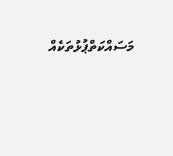މަސައްކަތްޕުޅުތަކެއް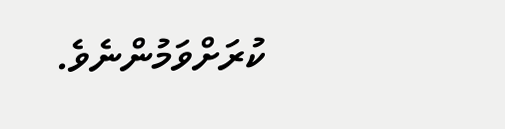ކުރަށްވަމުންނެވެ.